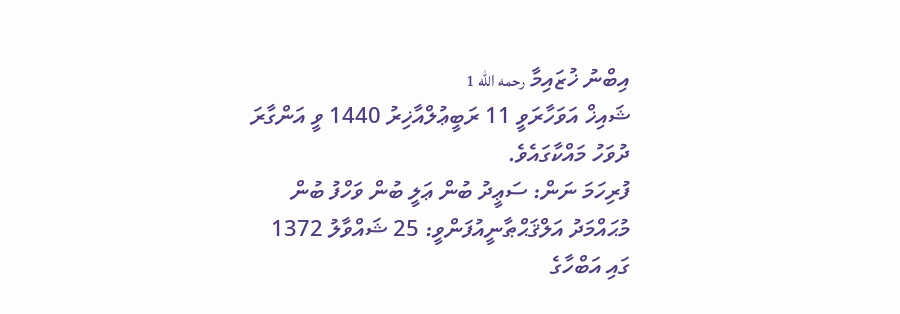އިބްނު ޚުޒައިމާ رحمه الله 1
ޝައިޚް އަވަހާރަވީ 11 ރަބީޢުލްއާޚިރު 1440 ވީ އަންގާރަ ދުވަހު މައްކާގައެވެ.
ފުރިހަމަ ނަން: ސަޢީދު ބުން ޢަލީ ބުން ވަހްފު ބުން މުޙައްމަދު އަލްޤަޙްޠާނީއުފަންވީ: 25 ޝައްވާލު 1372 ގައި އަބްހާގެ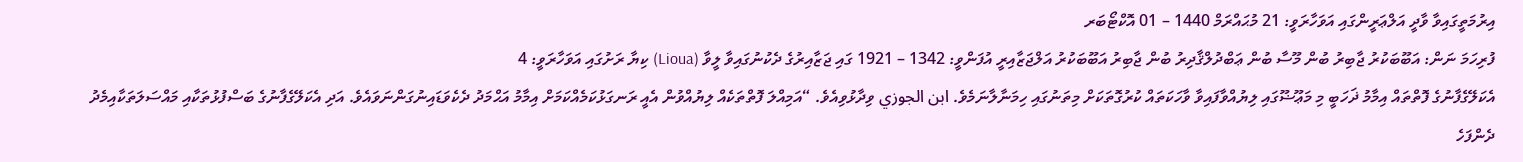އިރުމަތީގައިވާ ވާދީ އަލްޢަރީންގައި އަވަހާރަވީ: 21 މުޙައްރަމް 1440 – 01 އޮކްޓޯބަރ
ފުރިހަމަ ނަން: އަބޫބަކުރު ޖާބިރު ބުން މޫސާ ބުން ޢަބްދުލްޤާދިރު ބުން ޖާބިރު އަބޫބަކުރު އަލްޖަޒާއިރީ އުފަންވީ: 1342 – 1921 ގައި ޖަޒާއިރުގެ ދެކުނުގައިވާ ލީވާ (Lioua) ކިޔާ ރަށުގައި އަވަހާރަވީ: 4
އެކަލޭގެފާނުގެ ފޮތްތައް އިމާމު ޛަހަބީ މި މަޢޫޟޫގައި ލިޔުއްވާފައިވާ ވާހަކަތައް ކުރުގޮތަކަށް މިތަނުގައި ހިމަނާލާނަމެވެ. ابن الجوزي ވިދާޅުވިއެވެ. “އަމިއްލަ ފޮތްތަކެއް ލިޔުއްވުން އެއީ ރަނގަޅުކަމެއްކަމަށް އިމާމު އަޙްމަދު ދެކެވަޑައިނުގަންނަވައެވެ. އަދި އެކަލޭގެފާނުގެ ބަސްފުޅުތަކާއި މައްސަލަތަކާއިމެދު
ދެންފަހެ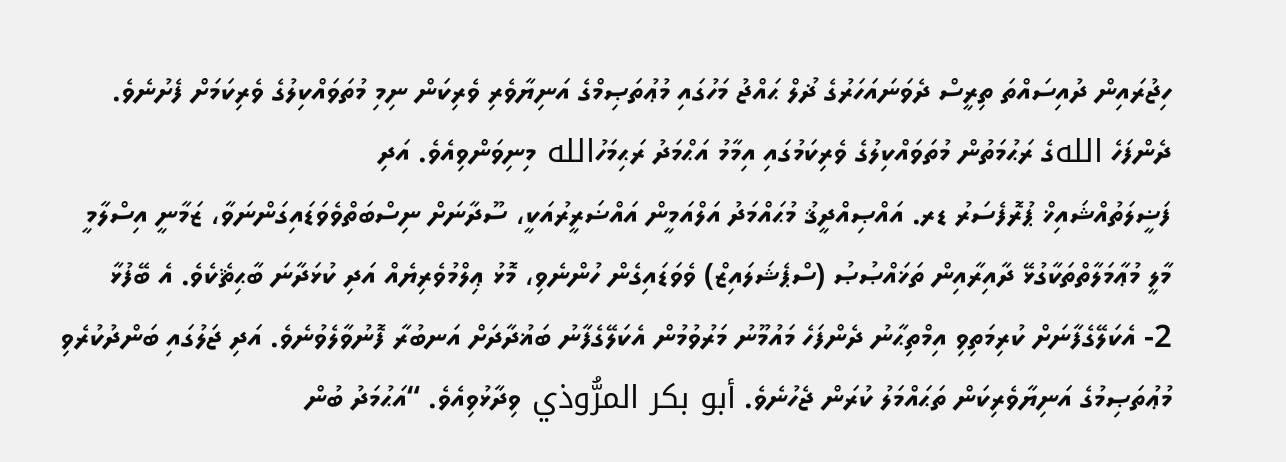ހިޖުރައިން ދުއިސައްތަ ތިރީސް ދެވަނައަހަރުގެ ޛުލް ޙައްޖު މަހުގައި މުޢުތަޞިމްގެ އަނިޔާވެރި ވެރިކަން ނިމި މުތަވައްކިލުގެ ވެރިކަމަށް ފެށުނެވެ. ދެންފަހެ اللهގެ ރަޙުމަތުން މުތަވައްކިލުގެ ވެރިކަމުގައި އިމާމު އަޙްމަދު ރަޙިމަހުالله މިނިވަންވިއެވެ. އަދި
ފަޟީލަތުއްޝައިޚް ޕުރޮފެސަރު ޑރ. އައްޞިއްދީޤު މުޙައްމަދު އަލްއަމީން އައްޟަރީރުއަކީ، ސޫދާނަށް ނިސްބަތްވެވަޑައިގަންނަވާ، ޒަމާނީ އިސްލާމީ މާލީ މުޢާމަލާތްތަކާގުޅޭ ދާއިރާއިން ތަޚައްޞުޞު (ސްޕެޝަލައިޒް) ވެވަޑައިގެން ހުންނެވި، މޮޅު ޢިލްމުވެރިޔެއް އަދި ކުޅަދާނަ ބާޙިޘެކެވެ. އެ ބޭފުޅާ
2- އެކަލޭގެފާނަށް ކުރިމަތިވި އިމްތިޙާނު ދެންފަހެ މައުމޫނު މަރުވުމުން އެކަލޭގެފާނު ބަޣުދާދަށް އަނބުރާ ފޮނުވާލެވުނެވެ. އަދި ޖަލުގައި ބަންދުކުރެވި މުޢުތަޞިމުގެ އަނިޔާވެރިކަން ތަޙައްމަލު ކުރަން ޖެހުނެވެ. أبو بكر المرُّوذي ވިދާޅުވިއެވެ. “އަޙުމަދު ބުން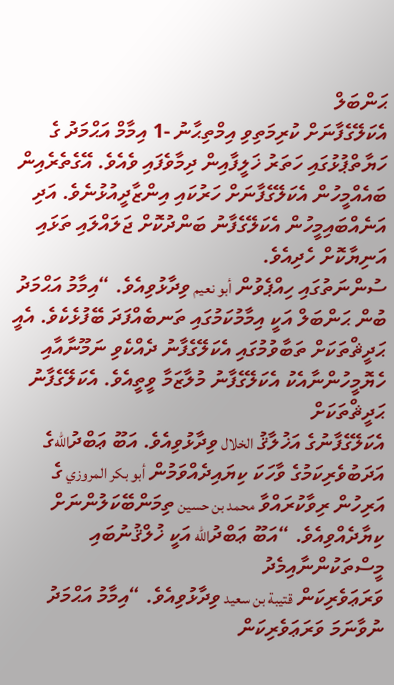ޙަންބަލް
އެކަލޭގެފާނަށް ކުރިމަތިވި އިމްތިޙާނު -1 އިމާމް އަޙްމަދު ގެ ހަޔާތްޕުޅުގައި ހަތަރު ޚަލީފާއިން ދިމާވެފައި ވެއެވެ. އޭގެތެރެއިން ބައެއްމީހުން އެކަލޭގެފާނަށް ހަރުކައި އިންޒާދީއުޅުނެވެ. އަދި އަނެއްބައިމީހުން އެކަލޭގެފާނު ބަންދުކޮށް ޖަލައްލައި ތަޅައި އަނިޔާކޮށް ހެދިއެވެ.
ސުންނަތުގައި ހިއްޕެވުން أبو نعيم ވިދާޅުވިއެވެ. “އިމާމު އަޙްމަދު ބުން ޙަންބަލް އަކީ އިމާމުކަމުގައި ތަނބެއްފަދަ ބޭފުޅެކެވެ. އެއީ ޙަދީޘްތަކަށް ތަބާވުމުގައި އެކަލޭގެފާނު ދެއްކެވި ނަމޫނާއާއި ހެޔޮމީހުންނާއެކު އެކަލޭގެފާނު މުލާޒަމާ ވީތީއެވެ. އެކަލޭގެފާނު ޙަދީޘްތަކަށް
އެކަލޭގެފާނުގެ އަޚުލާޤު الخلال ވިދާޅުވިއެވެ. އަބޫ ޢަބްދުاللهގެ އަދަބުވެރިކަމުގެ ވާހަކަ ކިޔައިދެއްވަމުން أبو بكر المروزي ގެ އަރިހުން ރިވާކުރައްވާ محمد بن حسين ތިމަންބޭކަލުންނަށް ކިޔާދެއްވިއެވެ. “އަބޫ ޢަބްދުالله އަކީ ޚުލްޤުނުބައި މީސްތަކުންނާއިމެދު
ވަރަޢަވެރިކަން قتيبة بن سعيد ވިދާޅުވިއެވެ. “އިމާމު އަޙްމަދު ނުވާނަމަ ވަރަޢަވެރިކަން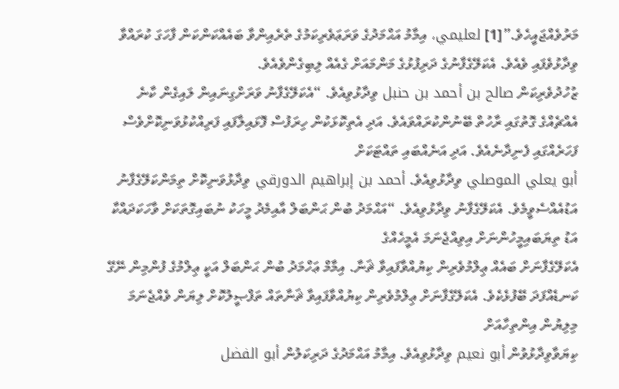މަރުވެއްޖައީހެވެ.”[1] لعليمي، އިމާމު އަޙްމަދުގެ ވަރަޢަވެރިކަމުގެ ތެރެއިންވާ ބައެއްކަންކަން ފާހަގަ ކުރައްވާ ވިދާޅުވެފައި ވެއެވެ. އެކަލޭގެފާނުގެ ދަރިފުޅުގެ މަންމައަށް ގެއެއް ލިބިގެންވެއެވެ.
ޒުހުދުވެރިކަން صالح بن أحمد بن حنبل ވިދާޅުވިއެވެ. “އެކަލޭގެފާނު ވަރަށްގިނައިން ލައިގެން ކާނެ އެއްޗެއްގެ ގޮތުގައި ރާހުތް ބޭނުންކުރައްވައެވެ. އަދި އެތިކޮޅަކުން ހިރަފުސް ފޮޅައިލާފައި ފަރިއްކުޅުވަނިކޮށްވެސް ފަހަރެއްގައި ފެނިދާނެއެވެ. އަދި އަނެއްބައި ތައްޓަކަށް
أبو يعلي الموصلي ވިދާޅުވިއެވެ. أحمد بن إبراهيم الدورقي ވިދާޅުވަނިކޮށް ތިމަންކަލޭގެފާނު އަޑުއެއްސެވީމެވެ. އެކަލޭގެފާނު ވިދާޅުވިއެވެ. “އަޙްމަދު ބުން ޙަންބަލް އާއިމެދު މީހަކު ނުބައިގޮތަކަށް ވާހަކަދައްކާ އަޑު ތިޔަބައިމީހުންނަށް އިވިއްޖެނަމަ އެމީހެއްގެ
އެކަލޭގެފާނަށް ބައެއް ޢިލްމުވެރިން ކިޔުއްވާފައިވާ ޘަނާ. އިމާމް ޢަހްމަދު ބުން ޙަންބަލް އަކީ ޢިލްމުގެ ފުންމިން ނޭގޭ ކަނޑެއްފަދަ ބޭފުޅެކެވެ. އެކަލޭގެފާނަށް ޢިލްމުވެރިން ކިޔުއްވާފައިވާ ޘަނާތައް ތަފްޞީލުކޮށް ލިޔަން ވެއްޖެނަމަ މިލިޔުން އިންތިހާއަށް
ކިޔަވާވިދާޅުވުން أبو نعيم ވިދާޅުވިއެވެ. އިމާމު އަޙްމަދުގެ ދަރިކަލުން أبو الفضل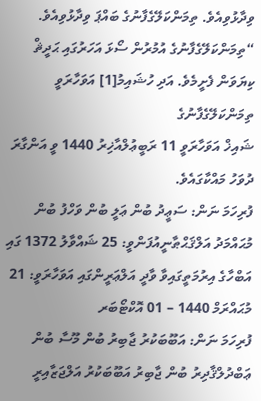ވިދާޅުވިއެވެ. ތިމަންކަލޭގެފާނުގެ ބައްޕަ ވިދާޅުވިއެވެ. “ތިމަންކަލޭގެފާނުގެ އުމުރުން ސޯޅަ އަހަރުގައި ޙަދީޘް ކިޔަވަން ފެށީމެވެ. އަދި ހުޝައިމު[1] އަވަހާރަވީ ތިމަންކަލޭގެފާނުގެ
ޝައިޚް އަވަހާރަވީ 11 ރަބީޢުލްއާޚިރު 1440 ވީ އަންގާރަ ދުވަހު މައްކާގައެވެ.
ފުރިހަމަ ނަން: ސަޢީދު ބުން ޢަލީ ބުން ވަހްފު ބުން މުޙައްމަދު އަލްޤަޙްޠާނީއުފަންވީ: 25 ޝައްވާލު 1372 ގައި އަބްހާގެ އިރުމަތީގައިވާ ވާދީ އަލްޢަރީންގައި އަވަހާރަވީ: 21 މުޙައްރަމް 1440 – 01 އޮކްޓޯބަރ
ފުރިހަމަ ނަން: އަބޫބަކުރު ޖާބިރު ބުން މޫސާ ބުން ޢަބްދުލްޤާދިރު ބުން ޖާބިރު އަބޫބަކުރު އަލްޖަޒާއިރީ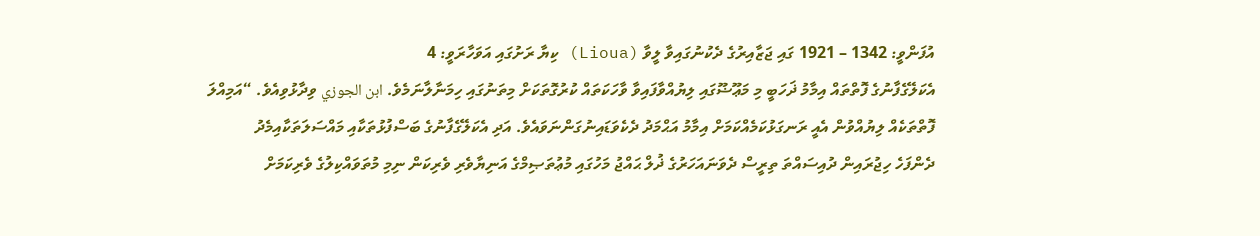އުފަންވީ: 1342 – 1921 ގައި ޖަޒާއިރުގެ ދެކުނުގައިވާ ލީވާ (Lioua) ކިޔާ ރަށުގައި އަވަހާރަވީ: 4
އެކަލޭގެފާނުގެ ފޮތްތައް އިމާމު ޛަހަބީ މި މަޢޫޟޫގައި ލިޔުއްވާފައިވާ ވާހަކަތައް ކުރުގޮތަކަށް މިތަނުގައި ހިމަނާލާނަމެވެ. ابن الجوزي ވިދާޅުވިއެވެ. “އަމިއްލަ ފޮތްތަކެއް ލިޔުއްވުން އެއީ ރަނގަޅުކަމެއްކަމަށް އިމާމު އަޙްމަދު ދެކެވަޑައިނުގަންނަވައެވެ. އަދި އެކަލޭގެފާނުގެ ބަސްފުޅުތަކާއި މައްސަލަތަކާއިމެދު
ދެންފަހެ ހިޖުރައިން ދުއިސައްތަ ތިރީސް ދެވަނައަހަރުގެ ޛުލް ޙައްޖު މަހުގައި މުޢުތަޞިމްގެ އަނިޔާވެރި ވެރިކަން ނިމި މުތަވައްކިލުގެ ވެރިކަމަށް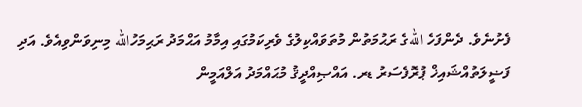ފެށުނެވެ. ދެންފަހެ اللهގެ ރަޙުމަތުން މުތަވައްކިލުގެ ވެރިކަމުގައި އިމާމު އަޙްމަދު ރަޙިމަހުالله މިނިވަންވިއެވެ. އަދި
ފަޟީލަތުއްޝައިޚް ޕުރޮފެސަރު ޑރ. އައްޞިއްދީޤު މުޙައްމަދު އަލްއަމީން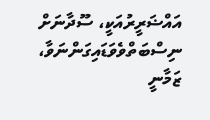އައްޟަރީރުއަކީ، ސޫދާނަށް ނިސްބަތްވެވަޑައިގަންނަވާ، ޒަމާނީ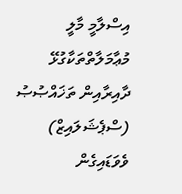އިސްލާމީ މާލީ މުޢާމަލާތްތަކާގުޅޭ ދާއިރާއިން ތަޚައްޞުޞު (ސްޕެޝަލައިޒް) ވެވަޑައިގެން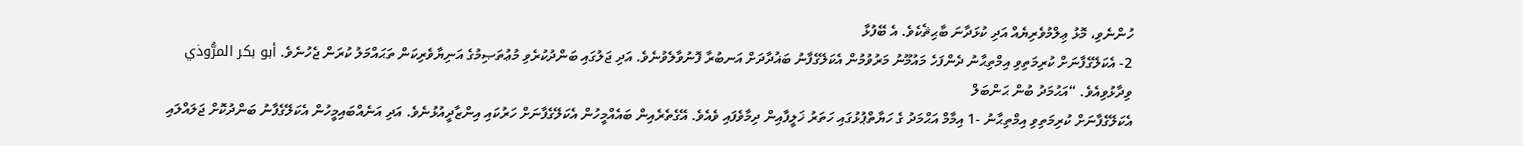ހުންނެވި، މޮޅު ޢިލްމުވެރިޔެއް އަދި ކުޅަދާނަ ބާޙިޘެކެވެ. އެ ބޭފުޅާ
2- އެކަލޭގެފާނަށް ކުރިމަތިވި އިމްތިޙާނު ދެންފަހެ މައުމޫނު މަރުވުމުން އެކަލޭގެފާނު ބަޣުދާދަށް އަނބުރާ ފޮނުވާލެވުނެވެ. އަދި ޖަލުގައި ބަންދުކުރެވި މުޢުތަޞިމުގެ އަނިޔާވެރިކަން ތަޙައްމަލު ކުރަން ޖެހުނެވެ. أبو بكر المرُّوذي ވިދާޅުވިއެވެ. “އަޙުމަދު ބުން ޙަންބަލް
އެކަލޭގެފާނަށް ކުރިމަތިވި އިމްތިޙާނު -1 އިމާމް އަޙްމަދު ގެ ހަޔާތްޕުޅުގައި ހަތަރު ޚަލީފާއިން ދިމާވެފައި ވެއެވެ. އޭގެތެރެއިން ބައެއްމީހުން އެކަލޭގެފާނަށް ހަރުކައި އިންޒާދީއުޅުނެވެ. އަދި އަނެއްބައިމީހުން އެކަލޭގެފާނު ބަންދުކޮށް ޖަލައްލައި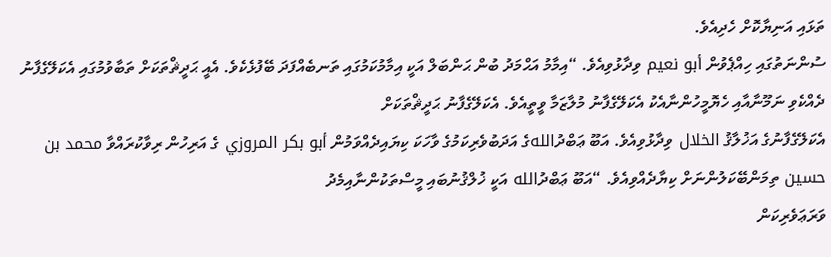ތަޅައި އަނިޔާކޮށް ހެދިއެވެ.
ސުންނަތުގައި ހިއްޕެވުން أبو نعيم ވިދާޅުވިއެވެ. “އިމާމު އަޙްމަދު ބުން ޙަންބަލް އަކީ އިމާމުކަމުގައި ތަނބެއްފަދަ ބޭފުޅެކެވެ. އެއީ ޙަދީޘްތަކަށް ތަބާވުމުގައި އެކަލޭގެފާނު ދެއްކެވި ނަމޫނާއާއި ހެޔޮމީހުންނާއެކު އެކަލޭގެފާނު މުލާޒަމާ ވީތީއެވެ. އެކަލޭގެފާނު ޙަދީޘްތަކަށް
އެކަލޭގެފާނުގެ އަޚުލާޤު الخلال ވިދާޅުވިއެވެ. އަބޫ ޢަބްދުاللهގެ އަދަބުވެރިކަމުގެ ވާހަކަ ކިޔައިދެއްވަމުން أبو بكر المروزي ގެ އަރިހުން ރިވާކުރައްވާ محمد بن حسين ތިމަންބޭކަލުންނަށް ކިޔާދެއްވިއެވެ. “އަބޫ ޢަބްދުالله އަކީ ޚުލްޤުނުބައި މީސްތަކުންނާއިމެދު
ވަރަޢަވެރިކަން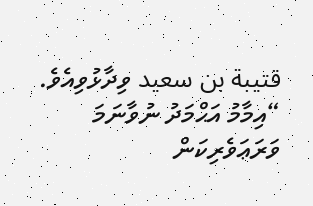قتيبة بن سعيد ވިދާޅުވިއެވެ. “އިމާމު އަޙްމަދު ނުވާނަމަ ވަރަޢަވެރިކަން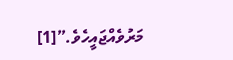މަރުވެއްޖައީހެވެ.”[1]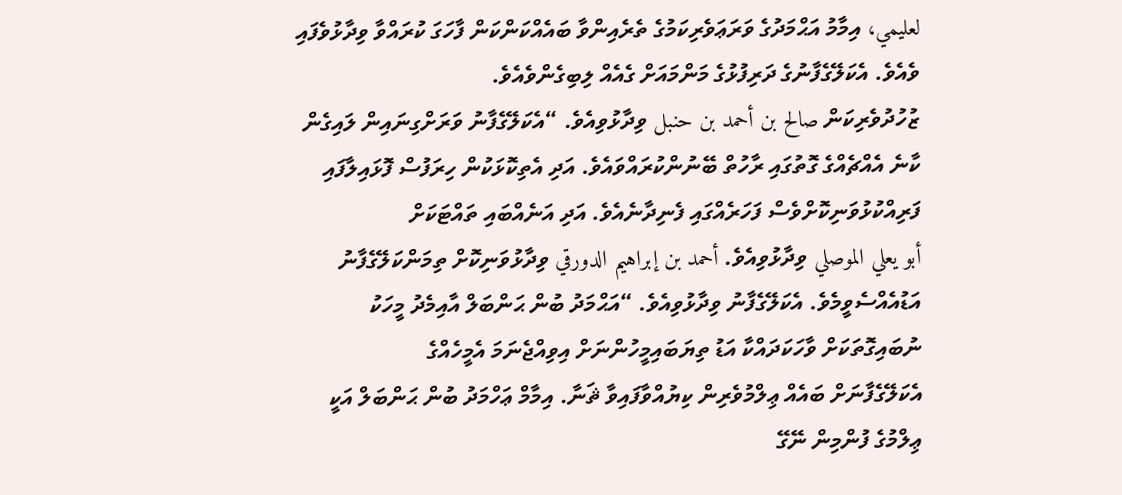لعليمي، އިމާމު އަޙްމަދުގެ ވަރަޢަވެރިކަމުގެ ތެރެއިންވާ ބައެއްކަންކަން ފާހަގަ ކުރައްވާ ވިދާޅުވެފައި ވެއެވެ. އެކަލޭގެފާނުގެ ދަރިފުޅުގެ މަންމައަށް ގެއެއް ލިބިގެންވެއެވެ.
ޒުހުދުވެރިކަން صالح بن أحمد بن حنبل ވިދާޅުވިއެވެ. “އެކަލޭގެފާނު ވަރަށްގިނައިން ލައިގެން ކާނެ އެއްޗެއްގެ ގޮތުގައި ރާހުތް ބޭނުންކުރައްވައެވެ. އަދި އެތިކޮޅަކުން ހިރަފުސް ފޮޅައިލާފައި ފަރިއްކުޅުވަނިކޮށްވެސް ފަހަރެއްގައި ފެނިދާނެއެވެ. އަދި އަނެއްބައި ތައްޓަކަށް
أبو يعلي الموصلي ވިދާޅުވިއެވެ. أحمد بن إبراهيم الدورقي ވިދާޅުވަނިކޮށް ތިމަންކަލޭގެފާނު އަޑުއެއްސެވީމެވެ. އެކަލޭގެފާނު ވިދާޅުވިއެވެ. “އަޙްމަދު ބުން ޙަންބަލް އާއިމެދު މީހަކު ނުބައިގޮތަކަށް ވާހަކަދައްކާ އަޑު ތިޔަބައިމީހުންނަށް އިވިއްޖެނަމަ އެމީހެއްގެ
އެކަލޭގެފާނަށް ބައެއް ޢިލްމުވެރިން ކިޔުއްވާފައިވާ ޘަނާ. އިމާމް ޢަހްމަދު ބުން ޙަންބަލް އަކީ ޢިލްމުގެ ފުންމިން ނޭގޭ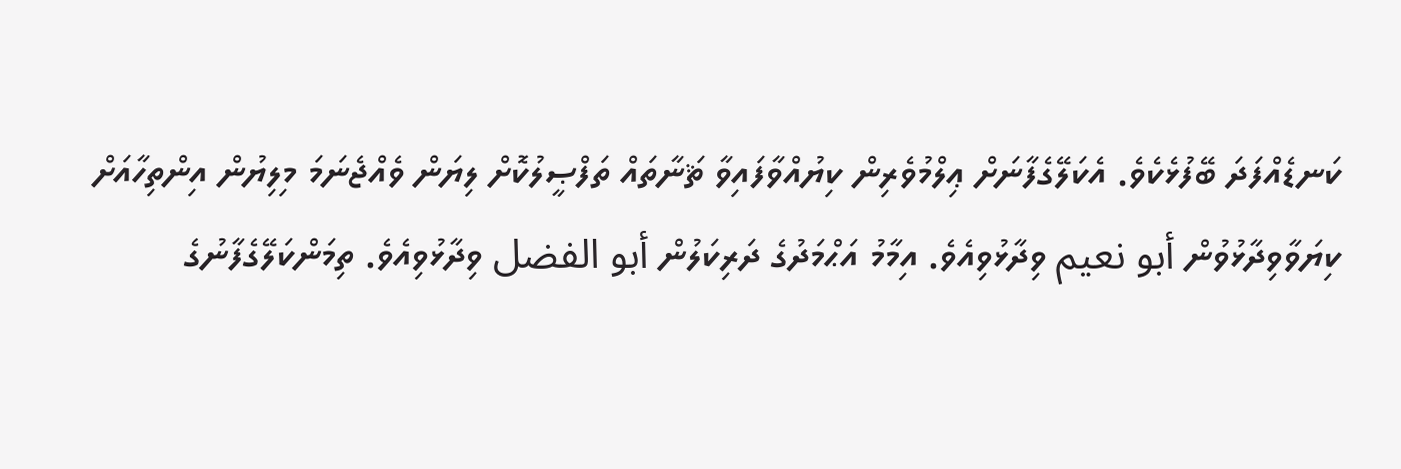ކަނޑެއްފަދަ ބޭފުޅެކެވެ. އެކަލޭގެފާނަށް ޢިލްމުވެރިން ކިޔުއްވާފައިވާ ޘަނާތައް ތަފްޞީލުކޮށް ލިޔަން ވެއްޖެނަމަ މިލިޔުން އިންތިހާއަށް
ކިޔަވާވިދާޅުވުން أبو نعيم ވިދާޅުވިއެވެ. އިމާމު އަޙްމަދުގެ ދަރިކަލުން أبو الفضل ވިދާޅުވިއެވެ. ތިމަންކަލޭގެފާނުގެ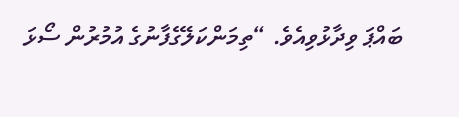ބައްޕަ ވިދާޅުވިއެވެ. “ތިމަންކަލޭގެފާނުގެ އުމުރުން ސޯޅަ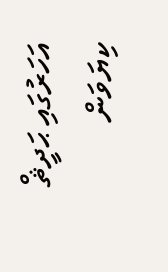އަހަރުގައި ޙަދީޘް ކިޔަވަން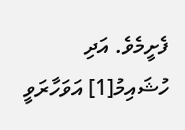ފެށީމެވެ. އަދި ހުޝައިމު[1] އަވަހާރަވީ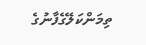ތިމަންކަލޭގެފާނުގެ